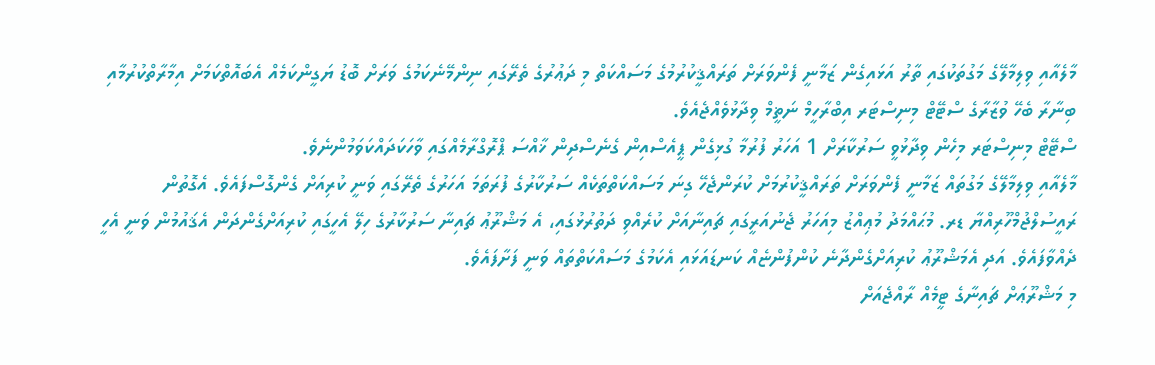މާލެއާއި ވިލިމާލޭގެ މަގުތަކުގައި ތާރު އަޅައިގެން ޒަމާނީ ފެންވަރަށް ތަރައްޤީކުރުމުގެ މަސައްކަތް މި ދަޢުރުގެ ތެރޭގައި ނިންމޭނެކަމުގެ ވަރަށް ބޮޑު ޔަގީންކަމެއް އެބައޮތްކަމަށް އިމާރާތްކުރުމާއި ބިނާރާ ބެހޭ ވުޒާރާގެ ސްޓޭޓް މިނިސްޓަރ އިބްރާހީމް ނަޡީމް ވިދާޅުވެއްޖެއެވެ.
ސްޓޭޓް މިނިސްޓަރ މިހެން ވިދާޅުވީ ސަރުކާރަށް 1 އަހަރު ފުރުމާ ގުޅިގެން ޕީއެސްއިން ގެނެސްދިން ޚާއްސަ ޕްރޮގްރާމެއްގައި ވާހަކަދައްކަވަމުންނެވެ.
މާލެއާއި ވިލިމާލޭގެ މަގުތައް ޒަމާނީ ފެންވަރަށް ތަރައްޤީކުރުމަށް ކުރަންޖެހޭ ގިނަ މަސައްކަތްތަކެއް ސަރުކާރުގެ ފުރަތަމަ އަހަރުގެ ތެރޭގައި ވަނީ ކުރިއަށް ގެންގޮސްފައެވެ. އެގޮތުން ރައީސުލްޖުމްހޫރިއްޔާ ޑރ. މުޙައްމަދު މުޢިއްޒު މިއަހަރު ޖެނުއަރީގައި ޗައިނާއަށް ކުރެއްވި ދަތުރުޅުގައި، އެ މަޝްރޫޢު ޗައިނާ ސަރުކާރުގެ ހިލޭ އެހީގައި ކުރިއަށްގެންދަން އެޤައުމުން ވަނީ އެހީ ދެއްވާފައެވެ. އަދި އެމަޝްރޫޢު ކުރިއަށްގެންދާނެ ކުންފުންޏެއް ކަނޑައަޅައި އެކަމުގެ މަސައްކަތްތައް ވަނީ ފަށާފައެވެ.
މި މަޝްރޫޢަށް ޗައިނާގެ ޓީމެއް ރާއްޖެއަށް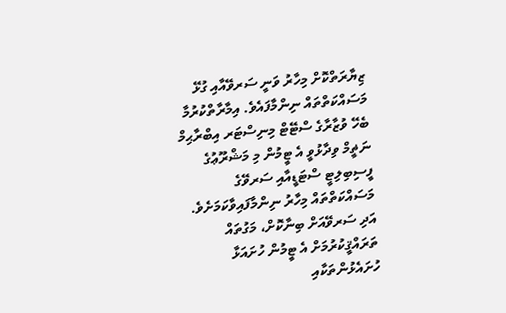ޒިޔާރަތްކޮށް މިހާރު ވަނީ ސަރވޭއާއި ގުޅޭ މަސައްކަތްތައް ނިންމާފައެވެ. އިމާރާތްކުރުމާ ބެހޭ ވުޒާރާގެ ސްޓޭޓް މިނިސްޓަރ އިބްރާޙިމް ނަޡީމް ވިދާޅުވީ އެ ޓީމުން މި މަޝްރޫޢުގެ ފީސިބިލިޓީ ސްޓަޑީއާއި ސަރވޭގެ މަސައްކަތްތައް މިހާރު ނިންމާފައިވާކަމަށެވެ. އަދި ސަރވޭއަށް ބިނާކޮށް، މަގުތައް ތަރައްޤީކުރުމަށް އެ ޓީމުން ހުށައަޅާ ހުށައެޅުންތަކާއި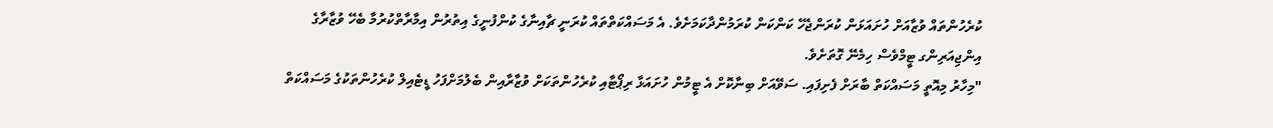ކުރެހުންތައް ވުޒާއަށް ހުށައަޅަން ކުރަންޖެހޭ ކަންކަން ކުރަމުންދާކަމަށެވެ. އެ މަސައްކަތްތައް ކުރަނީ ޗާއިނާގެ ކުންފުނީގެ އިތުރުން އިމާރާތްކުރުމާ ބެހޭ ވުޒާރާގެ އިންޖިއަރިންގ ޓީމްވެސް ހިމެނޭ ގޮތަށެވެ.
"މިހާރު މިއޮތީ މަސައްކަތް ބާރަށް ފެށިފައި. ސަވޭއަށް ބިނާކޮށް އެ ޓީމުން ހުށައަޅާ ރިޕޯޓާއި ކުރެހުންތަކަށް ވުޒާރާއިން ބެލުމަށްފަހު ޑީޓެއިލް ކުރެހުންތަކުގެ މަސައްކަތް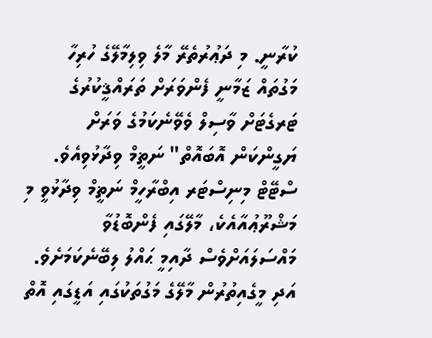ކުރާނީ. މި ދަޢުރުތެރޭ މާލެ ވިލިމާލޭގެ ހުރިހާ މަގުތައް ޒަމާނީ ފެންވަރަށް ތަރައްޤީކުރުގެ ޓަރގެޓަށް ވާސިލް ވެވޭނެކަމުގެ ވަރަށް ޔަގީންކަން އޮބައޮތް" ނަޡީމް ވިދާޅުވިއެވެ.
ސްޓޭޓް މިނިސްޓަރ އިބްރާހީމް ނަޡީމް ވިދާޅުވީ މި މަޝްރޫޢުއާއެކެ، މާލޭގައި ފެންބޮޑުވާ މައްސަލައަށްވެސް ދާއިމީ ޙައްލު ލިބޭނެކަމަށެވެ.
އަދި މީގެއިތުރުން މާލޭގެ މަގުތަކުގައި އަޑީގައި އޮތް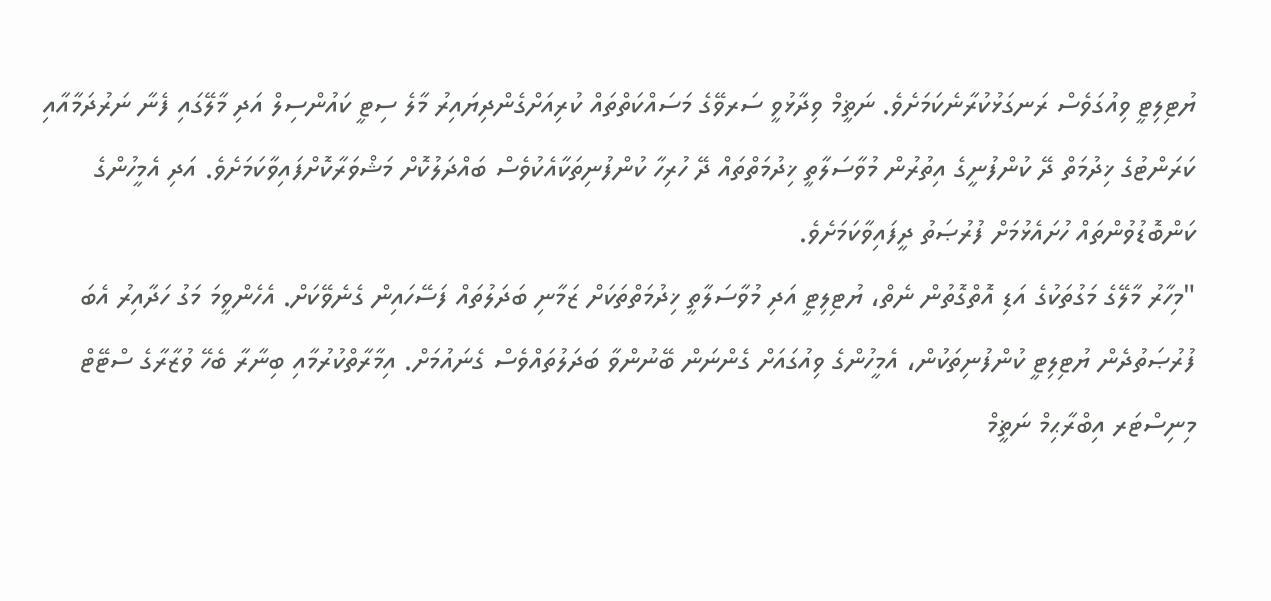ޔުޓިލިޓީ ވިއުގަވެސް ރަނގަޅުކުރާނެކަމަށެވެ. ނަޡީމް ވިދާޅުވީ ސަރވޭގެ މަސައްކަތްތައް ކުރިއަށްގެންދިޔައިރު މާލެ ސިޓީ ކައުންސިލް އަދި މާލޭގައި ފެނާ ނަރުދަމާއާއި ކަރަންޓުގެ ޚިދުމަތް ދޭ ކުންފުނީގެ އިތުރުން މުވާސަލާތީ ޚިދުމަތްތައް ދޭ ހުރިހާ ކުންފުނިތަކާއެކުވެސް ބައްދަލުކޮށް މަޝްވަރާކޮށްފައިވާކަމަށެވެ. އަދި އެމީހުންގެ ކަންބޮޑުވުންތައް ހުށައެޅުމަށް ފުރުޞަތު ދީފައިވާކަމަށެވެ.
"މިހާރު މާލޭގެ މަގުތަކުގެ އަޑި އޮތްގޮތުން ނެތް، ޔުޓިލިޓީ އަދި މުވާސަލާތީ ޚިދުމަތްތަކަށް ޒަމާނި ބަދަލުތައް ފަސޭހައިން ގެނެވޭކަށް. އެހެންވީމަ މަގު ހަދާއިރު އެބަ ފުރުޞަތުދެން ޔުޓިލިޓީ ކުންފުނިތަކުން، އެމީހުންގެ ވިއުގައަށް ގެންނަން ބޭނުންވާ ބަދަލުތައްވެސް ގެނައުމަށް. އިމާރާތްކުރުމާއި ބިނާރާ ބެހޭ ވުޒާރާގެ ސްޓޭޓް މިނިސްޓަރ އިބްރާޙިމް ނަޡީމް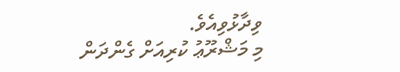ވިދާޅުވިއެވެ.
މި މަޝްރޫޢު ކުރިއަށް ގެންދަން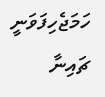ހަމަޖެހިފަވަނީ ޗައިނާ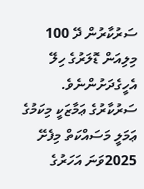ސަރުކާރުން ދޭ 100 މިލިއަން ޑޮލަރުގެ ހިލޭ އެހީގެދަށުންނެވެ. ސަރުކާރުގެ ޢަމާޒަކީ މިކަމުގެ ޢަމަލީ މަސައްކަތް މިފެށޭ 2025ވަނަ އަހަރުގެ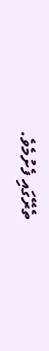ތެރޭގައި ފެށުމެވެ.